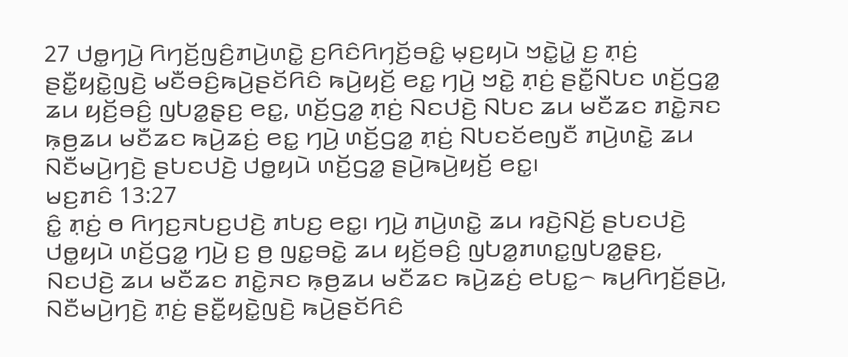27 ꤓꤥ꤭ꤚꤣꤧ꤬ ꤖꤚꤢꤩ꤬ꤜꤢꤨ꤬ꤊꤣꤧ꤬ꤛꤢꤧ꤭ ꤢ꤬ꤖꤢꤨꤖꤚꤢꤩ꤬ꤋꤢꤨ꤭ ꤗ꤫ꤢ꤬ꤟꤣꤧ ꤠꤢꤧ꤭ꤣꤧ꤭ ꤢ꤬ ꤊ꤫ꤢꤦ꤬ ꤔꤢꤪ꤭ꤟꤢꤧ꤭ꤜꤢꤧ꤬ ꤗꤢꤪꤋꤢꤨ꤬ꤒꤣꤧ꤬ꤔꤢꤩꤖꤢꤨ ꤒꤣꤧ꤬ꤟꤢꤩ꤬ ꤕꤢ꤭ ꤚꤣꤧ꤬ ꤠꤢꤧ꤭ ꤊ꤫ꤢꤦ꤬ ꤔꤢꤪ꤭ꤡꤝꤢ ꤛꤢꤩ꤬ꤞꤤ꤭ ꤘꤣ ꤟꤢꤩ꤬ꤋꤢꤨ꤬ ꤜꤝꤤ꤭ꤔ꤫ꤢ꤬ ꤕꤢ꤭, ꤛꤢꤩ꤬ꤞꤤ꤭ ꤊ꤫ꤢꤦ꤬ ꤡꤢꤓꤢꤧ꤬ ꤡꤝꤢ ꤘꤣ ꤗꤢꤪꤘꤢ ꤊꤢꤧ꤭ꤏꤢ ꤒ꤫ꤥ꤬ꤘꤣ ꤗꤢꤪꤘꤢ ꤒꤣꤧ꤬ꤘꤢꤦ꤬ ꤕꤢ꤭ ꤚꤣꤧ꤬ ꤛꤢꤩ꤬ꤞꤤ꤭ ꤊ꤫ꤢꤦ꤬ ꤡꤝꤢꤢꤩꤕꤜꤢꤪ ꤊꤣꤧ꤬ꤛꤢꤧ꤭ ꤘꤣ ꤡꤢꤪꤗꤣꤧ꤬ꤚꤢꤧ꤬ ꤔꤝꤢꤓꤢꤧ꤬ ꤓꤥ꤭ꤟꤣꤧ ꤛꤢꤩ꤬ꤞꤤ꤭ ꤔꤣꤧ꤬ꤒꤣꤧ꤬ꤟꤢꤩ꤬ ꤕꤢ꤭꤯
ꤗꤢ꤬ꤊꤢꤨ 13:27
ꤢꤨ꤭ ꤊ꤫ꤢꤦ꤬ ꤥ ꤖꤚꤢ꤬ꤏꤝꤢ꤬ꤓꤢꤧ꤬ ꤊꤝꤢ꤬ ꤕꤢ꤭꤯ ꤚꤣꤧ꤬ ꤊꤣꤧ꤬ꤛꤢꤧ꤭ ꤘꤣ ꤙꤢꤧ꤬ꤡꤢꤩ꤬ ꤔꤝꤢꤓꤢꤧ꤬ ꤓꤥ꤭ꤟꤣꤧ ꤛꤢꤩ꤬ꤞꤤ꤭ ꤚꤣꤧ꤬ ꤢ꤬ ꤥ꤬ ꤜꤢ꤭ꤋꤢꤧ꤭ ꤘꤣ ꤟꤢꤩ꤬ꤋꤢꤨ꤬ ꤜꤝꤤ꤭ꤊꤛꤢ꤭ꤜꤝꤤ꤭ꤔ꤫ꤢ꤬, ꤡꤢꤓꤢꤧ꤬ ꤘꤣ ꤗꤢꤪꤘꤢ ꤊꤢꤧ꤭ꤏꤢ ꤒ꤫ꤥ꤬ꤘꤣ ꤗꤢꤪꤘꤢ ꤒꤣꤧ꤬ꤘꤢꤦ꤬ ꤕꤝꤢ꤭꤮ ꤒꤣ꤬ꤖꤚꤢꤩ꤬ꤔꤣꤧ꤬, ꤡꤢꤪꤗꤣꤧ꤬ꤚꤢꤧ꤬ ꤊ꤫ꤢꤦ꤬ ꤔꤢꤪ꤭ꤟꤢꤧ꤭ꤜꤢꤧ꤬ ꤒꤣꤧ꤬ꤔꤢꤩꤖꤢꤨ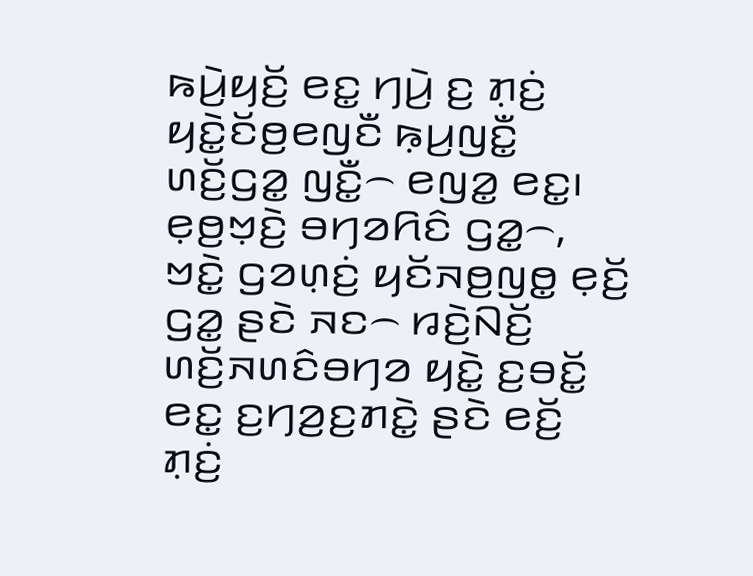ꤒꤣꤧ꤬ꤟꤢꤩ꤬ ꤕꤢ꤭ ꤚꤣꤧ꤬ ꤢ꤬ ꤊ꤫ꤢꤦ꤬ ꤟꤢꤧ꤭ꤢꤩꤥ꤬ꤕꤜꤢꤪ ꤒ꤫ꤣ꤬ꤜꤢꤪ꤭ ꤛꤢꤩ꤬ꤞꤤ꤭ ꤜꤢꤪ꤭꤮ ꤕꤜꤤ꤭ ꤕꤢ꤭꤯
ꤕ꤫ꤥ꤬ꤠ꤫ꤢꤧ꤬ ꤋꤚꤤꤖꤢꤨ ꤞꤤ꤭꤮, ꤠꤢꤧ꤭ ꤞꤤꤛ꤫ꤢꤦ꤬ ꤟꤢꤩꤏꤥ꤬ꤜꤥ꤭ ꤕ꤫ꤢꤩ꤬ ꤞꤤ꤭ ꤔꤢꤧ ꤏꤢ꤮ ꤙꤢꤧ꤬ꤡꤢꤩ꤬ ꤛꤢꤩ꤬ꤏꤛꤢꤨꤋꤚꤤ ꤟꤢꤧ꤭ ꤢ꤬ꤋꤢꤩ꤭ ꤕꤢ꤭ ꤢ꤬ꤚꤤ꤬ꤢ꤬ꤊꤢꤧ꤭ ꤔꤢꤧ ꤕꤢꤩ꤬ ꤊ꤫ꤢꤦ꤬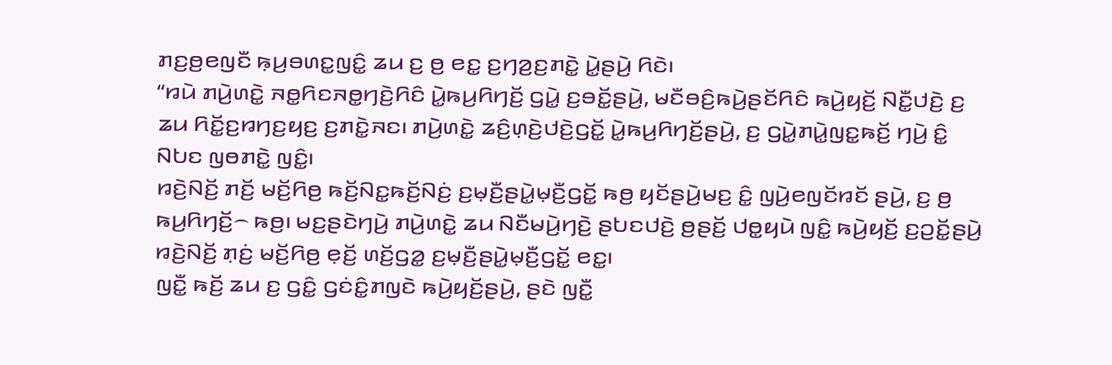ꤊꤢ꤬ꤥ꤬ꤕꤜꤢꤪ ꤒ꤫ꤣ꤬ꤋꤛꤢ꤭ꤜꤢꤨ꤭ ꤘꤣ ꤢ꤬ ꤥ꤬ ꤕꤢ꤭ ꤢ꤬ꤚꤤ꤬ꤢ꤬ꤊꤢꤧ꤭ ꤣꤧ꤭ꤔꤣꤧ꤬ ꤖꤢꤧ꤯
“ꤙꤣꤧ ꤊꤣꤧ꤬ꤛꤢꤧ꤭ ꤏꤥ꤭ꤖꤢꤏꤥ꤭ꤚꤢꤧ꤬ꤖꤢꤨ ꤣꤧ꤭ꤒꤣ꤬ꤖꤚꤢꤩ꤬ ꤞꤣꤧ꤭ ꤢ꤬ꤋꤢꤩ꤭ꤔꤣꤧ꤬, ꤗꤢꤪꤋꤢꤨ꤬ꤒꤣꤧ꤬ꤔꤢꤩꤖꤢꤨ ꤒꤣꤧ꤬ꤟꤢꤩ꤬ ꤡꤢꤪ꤭ꤓꤢꤧ꤬ ꤢ꤬ ꤘꤣ ꤖꤢꤩ꤭ꤢ꤬ꤙꤚꤢ꤬ꤟꤢ꤬ ꤢ꤬ꤊꤢꤧ꤭ꤏꤢ꤯ ꤊꤣꤧ꤬ꤛꤢꤧ꤭ ꤘꤢꤨ꤬ꤛ꤫ꤢꤧ꤬ꤓꤢꤧ꤬ꤞꤢꤩ꤭ ꤣꤧ꤭ꤒꤣ꤬ꤖꤚꤢꤩ꤬ꤔꤣꤧ꤬, ꤢ꤬ ꤞꤣꤧ꤭ꤊꤣꤧ꤭ꤜꤢ꤭ꤒꤢꤩ꤬ ꤚꤣꤧ꤬ ꤢꤨ꤭ ꤡꤝꤢ ꤜꤥꤊꤢꤧ꤭ ꤜꤢꤨ꤭꤯
ꤙꤢꤧ꤬ꤡꤢꤩ꤬ ꤊꤢꤩ꤬ ꤗꤢꤩ꤬ꤖꤥ꤬ ꤒꤢꤩ꤬ꤡꤢ꤭ꤒꤢꤩ꤬ꤡꤢꤦ꤬ ꤢ꤬ꤗ꤫ꤢꤪ꤬ꤔꤣꤧ꤭ꤗ꤫ꤢꤪ꤬ꤞꤢꤩ꤭ ꤒꤥ꤬ ꤟꤢꤩꤔꤣꤧ꤬ꤗꤢ꤬ ꤢꤨ꤭ ꤜꤣꤧ꤬ꤕꤜꤢꤩꤙꤢꤩ ꤔꤣꤧ꤬, ꤢ꤬ ꤥ꤬ ꤒꤣ꤬ꤖꤚꤢꤩ꤬꤮ ꤒꤥ꤬꤯ ꤗꤢ꤬ꤔꤢꤧꤚꤣꤧ꤬ ꤊꤣꤧ꤬ꤛꤢꤧ꤭ ꤘꤣ ꤡꤢꤪꤗꤣꤧ꤬ꤚꤢꤧ꤬ ꤔꤝꤢꤓꤢꤧ꤬ ꤥ꤬ꤔꤢꤩ꤬ ꤓꤥ꤭ꤟꤣꤧ ꤜꤢꤨ꤭ ꤒꤣꤧ꤬ꤟꤢꤩ꤬ ꤢ꤬ꤑꤢꤩ꤭ꤔꤣꤧ꤬ ꤙꤢꤧ꤬ꤡꤢꤩ꤬ ꤊ꤫ꤢꤦ꤬ ꤗꤢꤩ꤬ꤖꤥ꤬ ꤕ꤫ꤢꤩ꤬ ꤛꤢꤩ꤬ꤞꤤ꤭ ꤢ꤬ꤗ꤫ꤢꤪ꤬ꤔꤣꤧ꤭ꤗ꤫ꤢꤪ꤬ꤞꤢꤩ꤭ ꤕꤢ꤭꤯
ꤜꤢꤪ꤭ ꤒꤢꤩ꤬ ꤘꤣ ꤢ꤬ ꤞꤢꤨ꤭ ꤞꤢꤦꤢꤨ꤭ꤊꤜꤢꤧ ꤒꤣꤧ꤬ꤟꤢꤩ꤬ꤔꤣꤧ꤬, ꤔꤢꤧ ꤜꤢꤪ꤭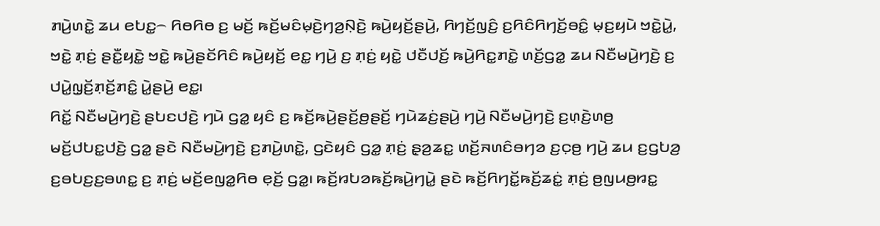ꤊꤣꤧ꤬ꤛꤢꤧ꤭ ꤘꤣ ꤕꤝꤢ꤭꤮ ꤖꤥꤖꤥ ꤢ꤬ ꤗꤢꤩ꤬ ꤒꤢꤩ꤬ꤗꤢꤨꤗ꤫ꤢꤧ꤬ꤚꤤ꤬ꤡ꤫ꤢꤧ꤬ ꤒꤣꤧ꤬ꤟꤢꤩ꤬ꤔꤣꤧ꤬, ꤖꤚꤢꤩ꤬ꤜꤢꤨ꤬ ꤢ꤬ꤖꤢꤨꤖꤚꤢꤩ꤬ꤋꤢꤨ꤭ ꤗ꤫ꤢ꤬ꤟꤣꤧ ꤠꤢꤧ꤭ꤣꤧ꤭, ꤠꤢꤧ꤭ ꤊ꤫ꤢꤦ꤬ ꤔꤢꤪ꤭ꤟꤢꤧ꤭ ꤠꤢꤧ꤭ ꤒꤣꤧ꤬ꤔꤢꤩꤖꤢꤨ ꤒꤣꤧ꤬ꤟꤢꤩ꤬ ꤕꤢ꤭ ꤚꤣꤧ꤬ ꤢ꤬ ꤊ꤫ꤢꤦ꤬ ꤟꤢꤧ꤭ ꤓꤢꤪꤓꤢꤩ꤬ ꤒꤣꤧ꤬ꤖꤢ꤭ꤊꤢꤧ꤭ ꤛꤢꤩ꤬ꤞꤤ꤭ ꤘꤣ ꤡꤢꤪꤗꤣꤧ꤬ꤚꤢꤧ꤬ ꤢ꤬ ꤓꤣꤧ꤭ꤜ꤫ꤢꤩ꤬ꤊ꤫ꤢꤩ꤬ꤊꤢꤨ꤭ ꤣꤧ꤭ꤔꤣꤧ꤬ ꤕꤢ꤭꤯
ꤖꤢꤩ꤭ ꤡꤢꤪꤗꤣꤧ꤬ꤚꤢꤧ꤬ ꤔꤝꤢꤓꤢꤧ꤬ ꤚꤣꤧ ꤞꤤ꤭ ꤟꤢꤨ ꤢ꤬ ꤒꤢꤩ꤬ꤒꤣꤧ꤬ꤔꤢꤩ꤬ꤥ꤬ꤔꤢꤩ꤬ ꤚꤣꤧꤘꤢꤦ꤬ꤔꤣꤧ꤬ ꤚꤣꤧ꤬ ꤡꤢꤪꤗꤣꤧ꤬ꤚꤢꤧ꤬ ꤢ꤬ꤛ꤫ꤢꤧ꤬ꤛꤥ꤬ ꤗꤢꤩ꤬ꤓꤝꤢ꤭ꤓꤢꤧ꤬ ꤞꤤ꤭ ꤔꤢꤧ ꤡꤢꤪꤗꤣꤧ꤬ꤚꤢꤧ꤬ ꤢ꤬ꤊꤣꤧ꤬ꤛꤢꤧ꤭, ꤞꤢꤧꤟꤢꤨ ꤞꤤ꤭ ꤊ꤫ꤢꤦ꤬ ꤔ꤫ꤤ꤬ꤘꤢ꤭ ꤛꤢꤩ꤬ꤏꤛꤢꤨꤋꤚꤤ ꤢ꤬ꤍ꤫ꤥ꤬ ꤚꤣꤧ꤬ ꤘꤣ ꤢ꤬ꤞꤝꤤ꤬ ꤢ꤬ꤋꤝꤢ꤬ꤢ꤬ꤋꤛꤢ꤭ ꤢ꤬ ꤊ꤫ꤢꤦ꤬ ꤗꤢꤩ꤬ꤕꤜꤤ꤭ꤖꤥ ꤕ꤫ꤢꤩ꤬ ꤞꤤ꤭꤯ ꤒꤢꤩ꤬ꤙꤝꤤꤒꤢꤩ꤬ꤒꤣꤧ꤬ꤚꤣꤧ꤭ ꤔꤢꤧ ꤒꤢꤩ꤬ꤖꤚꤢꤩ꤭ꤒꤢꤩ꤬ꤘꤢꤦ꤭ ꤊ꤫ꤢꤦ꤬ ꤥ꤬ꤜꤣꤥ꤬ꤙꤢ꤭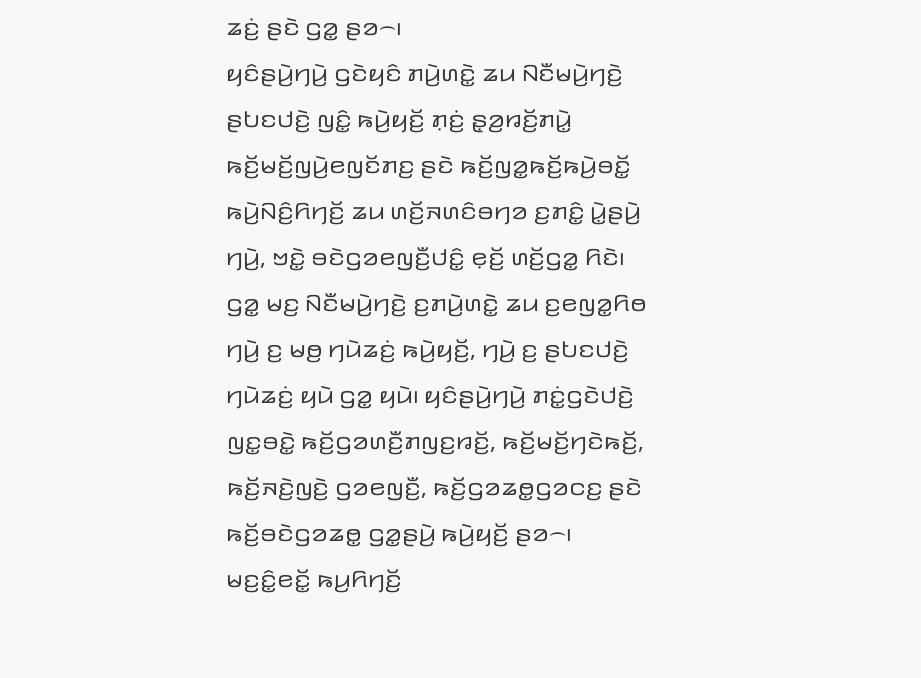ꤘꤢꤦ꤬ ꤔꤢꤧ ꤞꤤ꤭ ꤔꤤ꤮꤯
ꤟꤢꤨꤔꤣꤧ꤬ꤚꤣꤧ꤬ ꤞꤢꤧꤟꤢꤨ ꤊꤣꤧ꤬ꤛꤢꤧ꤭ ꤘꤣ ꤡꤢꤪꤗꤣꤧ꤬ꤚꤢꤧ꤬ ꤔꤝꤢꤓꤢꤧ꤬ ꤜꤢꤨ꤭ ꤒꤣꤧ꤬ꤟꤢꤩ꤬ ꤊ꤫ꤢꤦ꤬ ꤔ꤫ꤤ꤬ꤙꤢꤩ꤬ꤊꤣꤧ꤭ ꤒꤢꤩ꤬ꤗꤢꤩ꤬ꤜꤣꤧ꤬ꤕꤜꤢꤩꤊꤢ꤬ ꤔꤢꤧ ꤒꤢꤩ꤬ꤜꤤ꤭ꤒꤢꤩ꤬ꤒꤣꤧ꤬ꤋꤢꤩ꤭ ꤒꤣꤧ꤬ꤡꤢꤨ꤬ꤖꤚꤢꤩ꤬ ꤘꤣ ꤛꤢꤩ꤬ꤏꤛꤢꤨꤋꤚꤤ ꤢ꤬ꤊꤢꤨ꤭ ꤣꤧ꤭ꤔꤣꤧ꤬ ꤚꤣꤧ꤬, ꤠꤢꤧ꤭ ꤋꤢꤧꤞꤤꤕꤜꤢꤪ꤬ꤓꤢꤨ꤭ ꤕ꤫ꤢꤩ꤬ ꤛꤢꤩ꤬ꤞꤤ꤭ ꤖꤢꤧ꤯
ꤞꤤ꤭ ꤗꤢ꤬ ꤡꤢꤪꤗꤣꤧ꤬ꤚꤢꤧ꤬ ꤢ꤬ꤊꤣꤧ꤬ꤛꤢꤧ꤭ ꤘꤣ ꤢ꤬ꤕꤜꤤ꤭ꤖꤥ ꤚꤣꤧ꤬ ꤢ꤬ ꤗꤥ꤬ ꤚꤣꤧꤘꤢꤦ꤬ ꤒꤣꤧ꤬ꤟꤢꤩ꤬, ꤚꤣꤧ꤬ ꤢ꤬ ꤔꤝꤢꤓꤢꤧ꤬ ꤚꤣꤧꤘꤢꤦ꤬ ꤟꤣꤧ ꤞꤤ꤭ ꤟꤣꤧ꤯ ꤟꤢꤨꤔꤣꤧ꤬ꤚꤣꤧ꤬ ꤊꤢꤦ꤭ꤞꤢꤧꤓꤢꤧ꤬ ꤜꤢ꤭ꤋꤢꤧ꤭ ꤒꤢꤩ꤬ꤞꤤꤛꤢꤪ꤬ꤊꤜꤢ꤬ꤙꤢꤩ꤬, ꤒꤢꤩ꤬ꤗꤢꤩ꤬ꤚꤢꤧꤒꤢꤩ꤬, ꤒꤢꤩ꤬ꤏꤢꤧ꤬ꤜꤢꤧ꤬ ꤞꤤꤕꤜꤢꤪ꤬, ꤒꤢꤩ꤬ꤞꤤꤘꤥ꤭ꤞꤤꤍꤢ꤬ ꤔꤢꤧ ꤒꤢꤩ꤬ꤋꤢꤧꤞꤤꤘꤥ꤭ ꤞꤤ꤭ꤔꤣꤧ꤬ ꤒꤣꤧ꤬ꤟꤢꤩ꤬ ꤔꤤ꤮꤯
ꤗꤢ꤬ꤢꤨ꤭ꤕꤢꤩ꤭ ꤒꤣ꤬ꤖꤚꤢꤩ꤬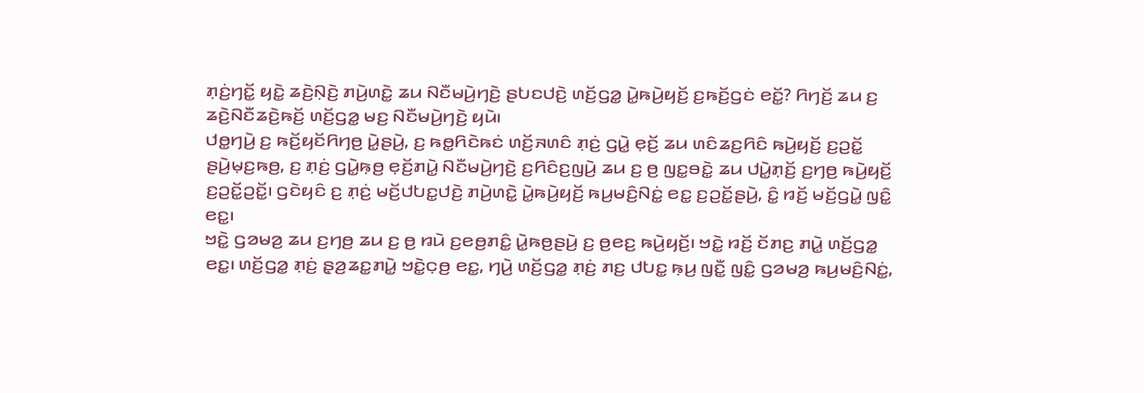ꤊ꤫ꤢꤦ꤬ꤚꤢꤩ꤭ ꤟꤢꤧ꤭ ꤘꤢꤧ꤬ꤡ꤫ꤢꤧ꤬ ꤊꤣꤧ꤬ꤛꤢꤧ꤭ ꤘꤣ ꤡꤢꤪꤗꤣꤧ꤬ꤚꤢꤧ꤬ ꤔꤝꤢꤓꤢꤧ꤬ ꤛꤢꤩ꤬ꤞꤤ꤭ ꤣꤧ꤭ꤒꤣꤧ꤬ꤟꤢꤩ꤬ ꤢ꤬ꤒꤢꤩ꤬ꤞꤢꤦ ꤕꤢꤩ꤭? ꤖꤚꤢꤩ꤬ ꤘꤣ ꤢ꤬ ꤘꤢꤧ꤬ꤡꤢꤪꤘꤢꤧ꤬ꤒꤢꤩ꤬ ꤛꤢꤩ꤬ꤞꤤ꤭ ꤗꤢ꤬ ꤡꤢꤪꤗꤣꤧ꤬ꤚꤢꤧ꤬ ꤟꤣꤧ꤯
ꤓꤥ꤭ꤚꤣꤧ꤬ ꤢ꤬ ꤒꤢꤩ꤬ꤟꤢꤩꤖꤚꤥ꤬ ꤣꤧ꤭ꤔꤣꤧ꤬, ꤢ꤬ ꤒꤥ꤭ꤖꤢꤧꤒꤢꤦ ꤛꤢꤩ꤬ꤏꤛꤢꤨ ꤊ꤫ꤢꤦ꤬ ꤞꤣꤧ꤭ ꤕ꤫ꤢꤩ꤬ ꤘꤣ ꤛꤢꤨꤘꤢ꤬ꤖꤢꤨ ꤒꤣꤧ꤬ꤟꤢꤩ꤬ ꤢ꤬ꤑꤢꤩ꤭ ꤔꤣꤧ꤬ꤗ꤫ꤢ꤬ꤒꤥ꤬, ꤢ꤬ ꤊ꤫ꤢꤦ꤬ ꤞꤣꤧ꤭ꤒ꤫ꤥ꤬ ꤕ꤫ꤢꤩ꤬ꤊꤣꤧ꤭ ꤡꤢꤪꤗꤣꤧ꤬ꤚꤢꤧ꤬ ꤢ꤬ꤖꤢꤨꤢ꤬ꤜꤣꤧ꤬ ꤘꤣ ꤢ꤬ ꤥ꤬ ꤜꤢ꤭ꤋꤢꤧ꤭ ꤘꤣ ꤓꤣꤧ꤭ꤊ꤫ꤢꤩ꤬ ꤢ꤬ꤚꤥ꤬ ꤒꤣꤧ꤬ꤟꤢꤩ꤬ ꤢ꤬ꤑꤢꤩ꤭ꤑꤢꤩ꤭꤯ ꤞꤢꤧꤟꤢꤨ ꤢ꤬ ꤊ꤫ꤢꤦ꤬ ꤗꤢꤩ꤬ꤓꤝꤢ꤭ꤓꤢꤧ꤬ ꤊꤣꤧ꤬ꤛꤢꤧ꤭ ꤣꤧ꤭ꤒꤣꤧ꤬ꤟꤢꤩ꤬ ꤒꤣ꤬ꤗꤢꤨ꤬ꤡꤢꤦ꤭ ꤕꤢ꤭ ꤢ꤬ꤑꤢꤩ꤭ꤔꤣꤧ꤬, ꤢꤨ꤭ ꤙꤢꤩ꤬ ꤗꤢꤩ꤬ꤞꤣꤧ꤭ ꤜꤢꤨ꤭ ꤕꤢ꤭꤯
ꤠꤢꤧ꤭ ꤞꤤꤗꤤ꤬ ꤘꤣ ꤢ꤬ꤚꤥ꤬ ꤘꤣ ꤢ꤬ ꤥ꤬ ꤙꤣꤧ ꤢ꤬ꤕꤥ꤬ꤊꤢꤨ꤭ ꤣꤧ꤭ꤒꤥ꤬ꤔꤣꤧ꤬ ꤢ꤬ ꤥ꤬ꤕꤢ꤬ ꤒꤣꤧ꤬ꤟꤢꤩ꤬꤯ ꤠꤢꤧ꤭ ꤙꤢꤩ꤬ ꤢꤩꤊꤢ꤬ ꤊꤣꤧ꤭ ꤛꤢꤩ꤬ꤞꤤ꤭ ꤕꤢ꤭꤯ ꤛꤢꤩ꤬ꤞꤤ꤭ ꤊ꤫ꤢꤦ꤬ ꤔ꤫ꤤ꤬ꤘꤢ꤭ꤊꤣꤧ꤭ ꤠꤢꤧ꤭ꤍ꤫ꤥ꤬ ꤕꤢ꤭, ꤚꤣꤧ꤬ ꤛꤢꤩ꤬ꤞꤤ꤭ ꤊ꤫ꤢꤦ꤬ ꤊꤢ꤬ ꤓꤝꤢ꤭ ꤒ꤫ꤣ꤬ ꤜꤢꤪ꤭ ꤜꤢꤨ꤭ ꤞꤤꤗꤤ꤬ ꤒꤣ꤬ꤗꤢꤨ꤬ꤡꤢꤦ꤭,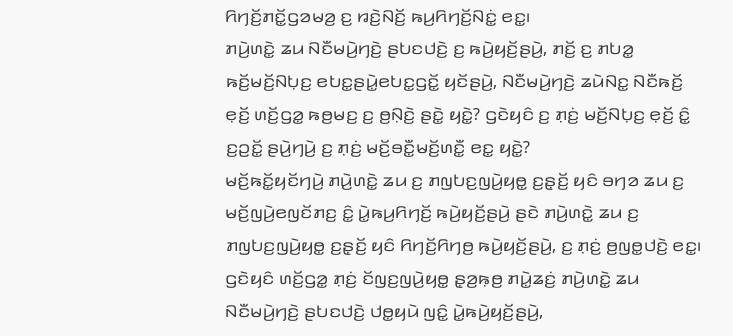ꤖꤚꤢꤩ꤬ꤊꤢꤩ꤭ꤞꤤꤗꤤ꤬ ꤢ꤬ ꤙꤢꤧ꤬ꤡꤢꤩ꤬ ꤒꤣ꤬ꤖꤚꤢꤩ꤬ꤡꤢꤦ꤭ ꤕꤢ꤭꤯
ꤊꤣꤧ꤬ꤛꤢꤧ꤭ ꤘꤣ ꤡꤢꤪꤗꤣꤧ꤬ꤚꤢꤧ꤬ ꤔꤝꤢꤓꤢꤧ꤬ ꤢ꤬ ꤒꤣꤧ꤬ꤟꤢꤩ꤬ꤔꤣꤧ꤬, ꤊꤢꤩ꤬ ꤢ꤬ ꤊꤝꤤ꤭ ꤒꤢꤩ꤬ꤗꤢꤩ꤬ꤡꤝ꤫ꤢ꤬ ꤕꤝꤢ꤭ꤔꤣꤧ꤭ꤕꤝꤢ꤭ꤞꤢꤩ꤭ ꤟꤢꤩꤔꤣꤧ꤬, ꤡꤢꤪꤗꤣꤧ꤬ꤚꤢꤧ꤬ ꤘꤣꤧꤡꤢ꤭ ꤡꤢꤪꤒꤢꤩ꤬ ꤕ꤫ꤢꤩ꤬ ꤛꤢꤩ꤬ꤞꤤ꤭ ꤒꤥ꤬ꤗꤢ꤬ ꤢ꤬ ꤥ꤬ꤡ꤫ꤢꤧ꤬ ꤔꤢꤧ꤭ ꤟꤢꤧ꤭? ꤞꤢꤧꤟꤢꤨ ꤢ꤬ ꤊ꤫ꤢꤦ꤬ ꤗꤢꤩ꤬ꤡꤝ꤫ꤢ꤬ ꤕ꤫ꤢꤩ꤬ ꤢꤨ꤭ ꤢ꤬ꤑꤢꤩ꤭ ꤔꤣꤧ꤬ꤚꤣꤧ꤬ ꤢ꤬ ꤊ꤫ꤢꤦ꤬ ꤗꤢꤩ꤬ꤋꤢꤪ꤭ꤗꤢꤩ꤬ꤛꤢꤪ꤭ ꤕꤢ꤭ ꤟꤢꤧ꤭?
ꤗꤢꤩ꤬ꤒꤢꤩ꤭ꤟꤢꤩꤚꤣꤧ꤬ ꤊꤣꤧ꤬ꤛꤢꤧ꤭ ꤘꤣ ꤢ꤬ ꤊꤜꤝꤢ꤬ꤜꤣꤧ꤬ꤟꤥ꤭ ꤢ꤬ꤔ꤫ꤢꤩ꤬ ꤟꤢꤨ ꤋꤚꤤ ꤘꤣ ꤢ꤬ ꤗꤢꤩ꤬ꤜꤣꤧ꤬ꤕꤜꤢꤩꤊꤢ꤬ ꤢꤨ꤭ ꤣꤧ꤭ꤒꤣ꤬ꤖꤚꤢꤩ꤬ ꤒꤣꤧ꤬ꤟꤢꤩ꤬ꤔꤣꤧ꤬ ꤔꤢꤧ ꤊꤣꤧ꤬ꤛꤢꤧ꤭ ꤘꤣ ꤢ꤬ ꤊꤜꤝꤢ꤬ꤜꤣꤧ꤬ꤟꤥ꤭ ꤢ꤬ꤔ꤫ꤢꤩ꤬ ꤟꤢꤨ ꤖꤚꤢꤩ꤬ꤖꤚꤥ꤬ ꤒꤣꤧ꤬ꤟꤢꤩ꤬ꤔꤣꤧ꤬, ꤢ꤬ ꤊ꤫ꤢꤦ꤬ ꤥ꤬ꤜꤥ꤭ꤓꤢꤧ꤬ ꤕꤢ꤭꤯ ꤞꤢꤧꤟꤢꤨ ꤛꤢꤩ꤬ꤞꤤ꤭ ꤊ꤫ꤢꤦ꤬ ꤢꤩꤜꤢ꤬ꤜꤣꤧ꤬ꤟꤥ꤭ ꤔ꤫ꤤ꤬ꤒ꤫ꤥ꤬ ꤊꤣꤧ꤭ꤘꤢꤦ꤬ ꤊꤣꤧ꤬ꤛꤢꤧ꤭ ꤘꤣ ꤡꤢꤪꤗꤣꤧ꤬ꤚꤢꤧ꤬ ꤔꤝꤢꤓꤢꤧ꤬ ꤓꤥ꤭ꤟꤣꤧ ꤜꤢꤨ꤭ ꤣꤧ꤭ꤒꤣꤧ꤬ꤟꤢꤩ꤬ꤔꤣꤧ꤬,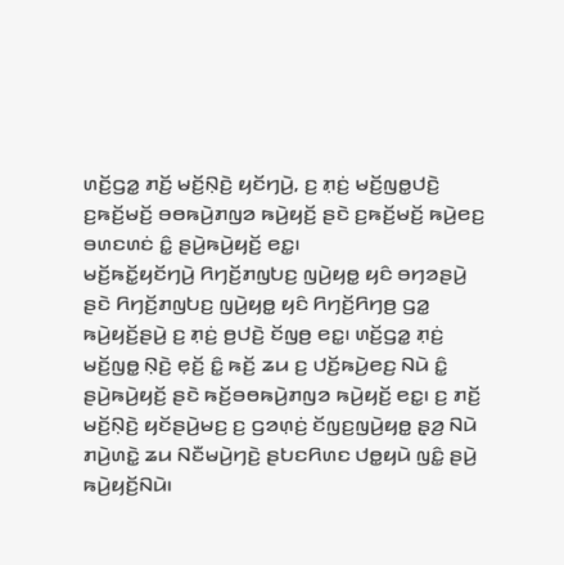ꤛꤢꤩ꤬ꤞꤤ꤭ ꤊꤢꤩ꤬ ꤗꤢꤩ꤬ꤡ꤫ꤢꤧ꤬ ꤟꤢꤩꤚꤣꤧ꤬, ꤢ꤬ ꤊ꤫ꤢꤦ꤬ ꤗꤢꤩ꤬ꤜꤥ꤭ꤓꤢꤧ꤬ ꤢ꤬ꤒꤢꤩ꤬ꤗꤢꤩ꤬ ꤋꤥꤒꤣꤧ꤬ꤊꤜꤤ ꤒꤣꤧ꤬ꤟꤢꤩ꤬ ꤔꤢꤧ ꤢ꤬ꤒꤢꤩ꤬ꤗꤢꤩ꤬ ꤒꤣꤧ꤬ꤕꤢ꤬ ꤋꤛꤢꤛꤢꤦ ꤢꤨ꤭ ꤔꤣꤧ꤬ꤒꤣꤧ꤬ꤟꤢꤩ꤬ ꤕꤢ꤭꤯
ꤗꤢꤩ꤬ꤒꤢꤩ꤭ꤟꤢꤩꤚꤣꤧ꤬ ꤖꤚꤢꤩ꤬ꤊꤜꤝꤢ꤬ ꤜꤣꤧ꤬ꤟꤥ꤭ ꤟꤢꤨ ꤋꤚꤤꤔꤣꤧ꤬ ꤔꤢꤧ ꤖꤚꤢꤩ꤬ꤊꤜꤝꤢ꤬ ꤜꤣꤧ꤬ꤟꤥ꤭ ꤟꤢꤨ ꤖꤚꤢꤩ꤬ꤖꤚꤥ꤬ ꤞꤤ꤭ ꤒꤣꤧ꤬ꤟꤢꤩ꤬ꤔꤣꤧ꤬ ꤢ꤬ ꤊ꤫ꤢꤦ꤬ ꤥ꤬ꤓꤢꤧ꤬ ꤢꤩꤜꤥ꤬ ꤕꤢ꤭꤯ ꤛꤢꤩ꤬ꤞꤤ꤭ ꤊ꤫ꤢꤦ꤬ ꤗꤢꤩ꤬ꤜꤥ꤭ ꤡ꤫ꤢꤧ꤬ ꤕ꤫ꤢꤩ꤬ ꤢꤨ꤭ ꤒꤢꤩ꤬ ꤘꤣ ꤢ꤬ ꤓꤢꤩ꤬ꤒꤣꤧ꤬ꤕꤢ꤬ ꤡꤣꤧ ꤢꤨ꤭ ꤔꤣꤧ꤬ꤒꤣꤧ꤬ꤟꤢꤩ꤬ ꤔꤢꤧ ꤒꤢꤩ꤬ꤋꤥꤒꤣꤧ꤬ꤊꤜꤤ ꤒꤣꤧ꤬ꤟꤢꤩ꤬ ꤕꤢ꤭꤯ ꤢ꤬ ꤊꤢꤩ꤬ ꤗꤢꤩ꤬ꤡ꤫ꤢꤧ꤬ ꤟꤢꤩꤔꤣꤧ꤬ꤗꤢ꤬ ꤢ꤬ ꤞꤤꤛ꤫ꤢꤦ꤬ ꤢꤩꤜꤢ꤬ꤜꤣꤧ꤬ꤟꤥ꤭ ꤔ꤫ꤤ꤬ ꤡꤣꤧ ꤊꤣꤧ꤬ꤛꤢꤧ꤭ ꤘꤣ ꤡꤢꤪꤗꤣꤧ꤬ꤚꤢꤧ꤬ ꤔꤝꤢꤖꤛꤢ ꤓꤥ꤭ꤟꤣꤧ ꤜꤢꤨ꤭ ꤔꤣꤧ꤬ ꤒꤣꤧ꤬ꤟꤢꤩ꤬ꤡꤣꤧ꤯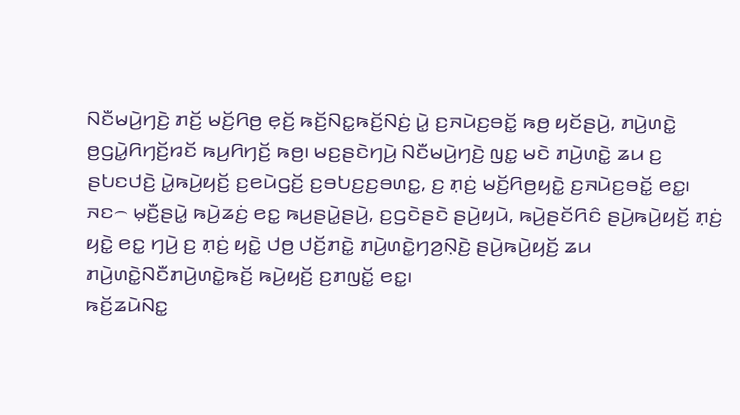ꤡꤢꤪꤗꤣꤧ꤬ꤚꤢꤧ꤬ ꤊꤢꤩ꤬ ꤗꤢꤩ꤬ꤖꤥ꤬ ꤕ꤫ꤢꤩ꤬ ꤒꤢꤩ꤬ꤡꤢ꤭ꤒꤢꤩ꤬ꤡꤢꤦ꤬ ꤣꤧ꤭ ꤢ꤬ꤏꤣꤧꤢ꤬ꤋꤢꤩ꤭ ꤒꤥ꤬ ꤟꤢꤩꤔꤣꤧ꤬, ꤊꤣꤧ꤬ꤛꤢꤧ꤭ ꤥ꤬ꤞꤣꤧ꤭ꤖꤚꤢꤩ꤬ꤙꤢꤩ ꤒꤣ꤬ꤖꤚꤢꤩ꤬ ꤒꤥ꤬꤯ ꤗꤢ꤬ꤔꤢꤧꤚꤣꤧ꤬ ꤡꤢꤪꤗꤣꤧ꤬ꤚꤢꤧ꤬ ꤜꤢ꤭ ꤗꤢꤧ ꤊꤣꤧ꤬ꤛꤢꤧ꤭ ꤘꤣ ꤢ꤬ ꤔꤝꤢꤓꤢꤧ꤬ ꤣꤧ꤭ꤒꤣꤧ꤬ꤟꤢꤩ꤬ ꤢ꤬ꤕꤣꤧꤞꤢꤩ꤬ ꤢ꤬ꤋꤝꤢ꤬ꤢ꤬ꤋꤛꤢ꤭, ꤢ꤬ ꤊ꤫ꤢꤦ꤬ ꤗꤢꤩ꤬ꤖꤥ꤬ꤟꤢꤧ꤭ ꤢ꤬ꤏꤣꤧꤢ꤬ꤋꤢꤩ꤭ ꤕꤢ꤭꤯
ꤏꤢ꤮ ꤗ꤫ꤢꤪ꤬ꤔꤣꤧ꤭ ꤒꤣꤧ꤬ꤘꤢꤦ꤬ ꤕꤢ꤭ ꤒꤣ꤬ꤔꤣꤧ꤭ꤔꤣꤧ꤬, ꤢ꤬ꤞꤢꤧꤔꤢꤧ ꤔꤣꤧ꤬ꤟꤣꤧ, ꤒꤣꤧ꤬ꤔꤢꤩꤖꤢꤨ ꤔꤣꤧ꤬ꤒꤣꤧ꤬ꤟꤢꤩ꤬ ꤊ꤫ꤢꤦ꤬ ꤟꤢꤧ꤭ ꤕꤢ꤭ ꤚꤣꤧ꤬ ꤢ꤬ ꤊ꤫ꤢꤦ꤬ ꤟꤢꤧ꤭ ꤓꤥ꤬ ꤓꤢꤩ꤬ꤊꤢꤧ꤭ ꤊꤣꤧ꤬ꤛꤢꤧ꤭ꤚꤤ꤬ꤡ꤫ꤢꤧ꤬ ꤔꤣꤧ꤬ꤒꤣꤧ꤬ꤟꤢꤩ꤬ ꤘꤣ ꤊꤣꤧ꤬ꤛꤢꤧ꤭ꤡꤢꤪꤊꤣꤧ꤬ꤛꤢꤧ꤭ꤒꤢꤩ꤬ ꤒꤣꤧ꤬ꤟꤢꤩ꤬ ꤢ꤬ꤊꤜꤢꤩ꤭ ꤕꤢ꤭꤯
ꤒꤢꤩ꤬ꤘꤣꤧꤡꤢ꤭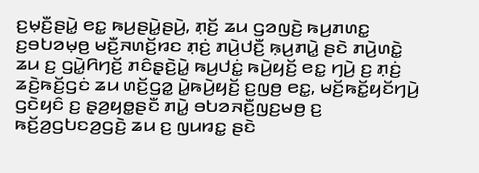ꤢ꤬ꤗ꤫ꤢꤪ꤬ꤔꤣꤧ꤭ ꤕꤢ꤭ ꤒꤣ꤬ꤔꤣꤧ꤭ꤔꤣꤧ꤬, ꤊ꤫ꤢꤩ꤬ ꤘꤣ ꤞꤤꤜꤢꤧ꤬ ꤒꤣ꤬ꤊꤛꤢ꤭ ꤢ꤬ꤋꤝꤤꤗ꤫ꤥ꤬ ꤗꤢꤪ꤬ꤏꤛꤢꤩ꤬ꤙꤢ ꤊ꤫ꤢꤦ꤬ ꤊꤣꤧ꤬ꤓꤢꤪ꤬ ꤒ꤫ꤣ꤬ꤊꤣꤧ꤭ ꤔꤢꤧ ꤊꤣꤧ꤬ꤛꤢꤧ꤭ ꤘꤣ ꤢ꤬ ꤞꤣꤧ꤭ꤖꤚꤢꤩ꤬ ꤊꤢꤨꤔ꤫ꤢꤧ꤬ꤣꤧ꤭ ꤒꤣ꤬ꤓꤢꤦ꤭ ꤒꤣꤧ꤬ꤟꤢꤩ꤬ ꤕꤢ꤭ ꤚꤣꤧ꤬ ꤢ꤬ ꤊ꤫ꤢꤦ꤬ ꤘꤢꤧ꤬ꤒꤢꤩ꤬ꤞꤢꤦ ꤘꤣ ꤛꤢꤩ꤬ꤞꤤ꤭ ꤣꤧ꤭ꤒꤣꤧ꤬ꤟꤢꤩ꤬ ꤢ꤬ꤜꤥ꤬ ꤕꤢ꤭, ꤗꤢꤩ꤬ꤒꤢꤩ꤭ꤟꤢꤩꤚꤣꤧ꤬ ꤞꤢꤧꤟꤢꤨ ꤢ꤬ ꤔ꤫ꤤ꤬ꤟꤥ꤭ꤔꤢꤪ ꤊꤣꤧ꤭ ꤋꤝꤤꤏꤢꤪ꤬ꤜꤢ꤬ꤗꤥ꤬ ꤢ꤬ ꤒꤢꤩ꤬ꤤ꤬ꤞꤝꤢꤤ꤬ꤞꤢꤧ꤬ ꤘꤣ ꤢ꤬ ꤜꤣꤙꤢ꤭ ꤔꤢꤧ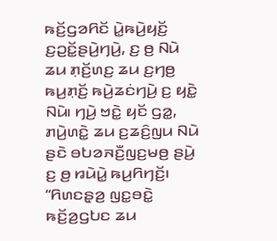ꤒꤢꤩ꤬ꤞꤤꤖꤢꤩ ꤣꤧ꤭ꤒꤣꤧ꤬ꤟꤢꤩ꤬ ꤢ꤬ꤑꤢꤩ꤭ꤔꤣꤧ꤬ꤚꤣꤧ꤬, ꤢ꤬ ꤥ꤬ ꤡꤣꤧ ꤘꤣ ꤊ꤫ꤢꤩ꤬ꤛꤢ꤬ ꤘꤣ ꤢ꤬ꤚꤥ꤬ ꤒꤣ꤬ꤊ꤫ꤢꤩ꤬ ꤒꤣꤧ꤬ꤘꤢꤦꤚꤣꤧ꤬ ꤢ꤬ ꤟꤢꤧ꤭ ꤡꤣꤧ꤯ ꤚꤣꤧ꤬ ꤠꤢꤧ꤭ ꤟꤢꤩ ꤞꤤ꤭, ꤊꤣꤧ꤬ꤛꤢꤧ꤭ ꤘꤣ ꤢ꤬ꤘꤢꤨ꤬ꤜꤣ ꤡꤣꤧ ꤔꤢꤧ ꤋꤝꤤꤏꤢꤪ꤬ꤜꤢ꤬ꤗꤥ꤬ ꤔꤣꤧ꤬ ꤢ꤬ ꤥ꤬ ꤙꤣꤧꤣꤧ꤭ ꤒꤣ꤬ꤖꤚꤢꤩ꤬꤯
“ꤖꤛꤢꤔ꤫ꤤ꤬ ꤜꤢ꤭ꤋꤢꤧ꤭ ꤒꤢꤩ꤬ꤤ꤬ꤞꤝꤢ ꤘꤣ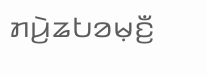ꤊꤣꤧ꤬ꤘꤝꤤꤗ꤫ꤢꤪ꤬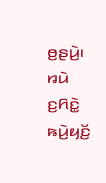ꤥ꤬ꤔꤣꤧ꤬꤯ ꤙꤣꤧ ꤢ꤬ꤖꤢꤧ꤭ ꤒꤣꤧ꤬ꤟꤢꤩ꤬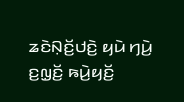ꤘꤢꤧꤡ꤫ꤢꤩ꤬ꤓꤢꤧ꤬ ꤟꤣꤧ ꤚꤣꤧ꤬ ꤢ꤬ꤜ꤫ꤢꤩ꤬ ꤒꤣꤧ꤬ꤟꤢꤩ꤬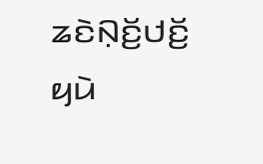ꤘꤢꤧꤡ꤫ꤢꤩ꤬ꤓꤢꤩ꤬ ꤟꤣꤧ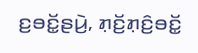ꤢ꤬ꤋꤢꤩ꤭ꤔꤣꤧ꤬, ꤊ꤫ꤢꤩ꤬ꤊ꤫ꤢꤨ꤬ꤋꤢꤩ꤭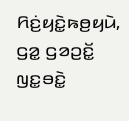ꤖꤢꤦ꤬ꤟꤢꤧ꤭ꤒꤥ꤬ꤟꤣꤧ, ꤞꤤ꤭ ꤞꤤꤑꤢꤩ꤭ ꤜꤢ꤭ꤋꤢꤧ꤭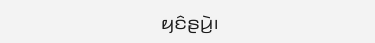ꤟꤢꤨꤔꤣꤧ꤬꤯